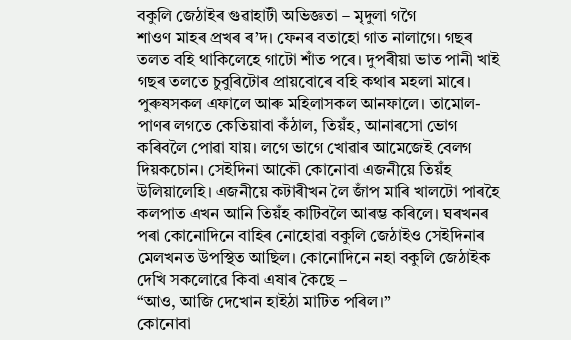বকুলি জেঠাইৰ গুৱাহাটী অভিজ্ঞতা – মৃদুলা গগৈ
শাওণ মাহৰ প্ৰখৰ ৰ’দ। ফেনৰ বতাহো গাত নালাগে। গছৰ তলত বহি থাকিলেহে গাটো শাঁত পৰে। দুপৰীয়া ভাত পানী খাই গছৰ তলতে চুবুৰিটোৰ প্ৰায়বোৰে বহি কথাৰ মহলা মাৰে। পুৰুষসকল এফালে আৰু মহিলাসকল আনফালে। তামোল-পাণৰ লগতে কেতিয়াবা কঁঠাল, তিয়ঁহ, আনাৰসো ভোগ কৰিবলৈ পোৱা যায়। লগে ভাগে খোৱাৰ আমেজেই বেলগ দিয়কচোন। সেইদিনা আকৌ কোনোবা এজনীয়ে তিয়ঁহ উলিয়ালেহি। এজনীয়ে কটাৰীখন লৈ জাঁপ মাৰি খালটো পাৰহৈ কলপাত এখন আনি তিয়ঁহ কাটিবলৈ আৰম্ভ কৰিলে। ঘৰখনৰ পৰা কোনোদিনে বাহিৰ নোহোৱা বকুলি জেঠাইও সেইদিনাৰ মেলখনত উপস্থিত আছিল। কোনোদিনে নহা বকুলি জেঠাইক দেখি সকলোৱে কিবা এষাৰ কৈছে –
“আও, আজি দেখোন হাইঠা মাটিত পৰিল।”
কোনোবা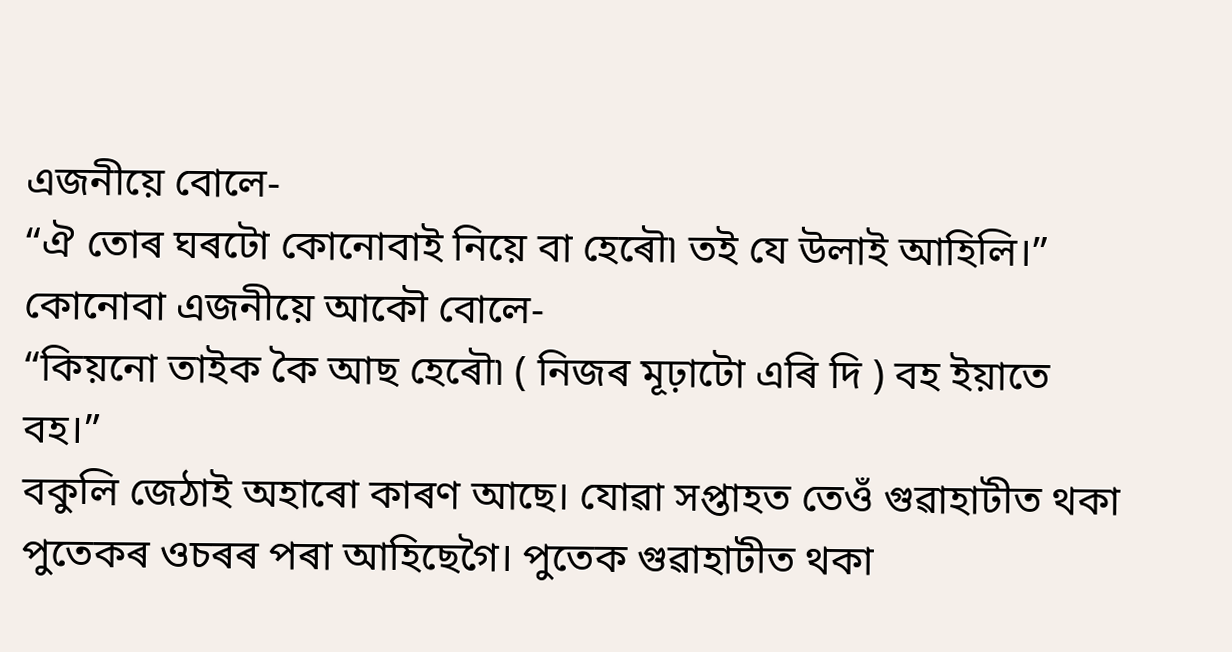এজনীয়ে বোলে-
“ঐ তোৰ ঘৰটো কোনোবাই নিয়ে বা হেৰৌ৷ তই যে উলাই আহিলি।”
কোনোবা এজনীয়ে আকৌ বোলে-
“কিয়নো তাইক কৈ আছ হেৰৌ৷ ( নিজৰ মূঢ়াটো এৰি দি ) বহ ইয়াতে বহ।”
বকুলি জেঠাই অহাৰো কাৰণ আছে। যোৱা সপ্তাহত তেওঁ গুৱাহাটীত থকা পুতেকৰ ওচৰৰ পৰা আহিছেগৈ। পুতেক গুৱাহাটীত থকা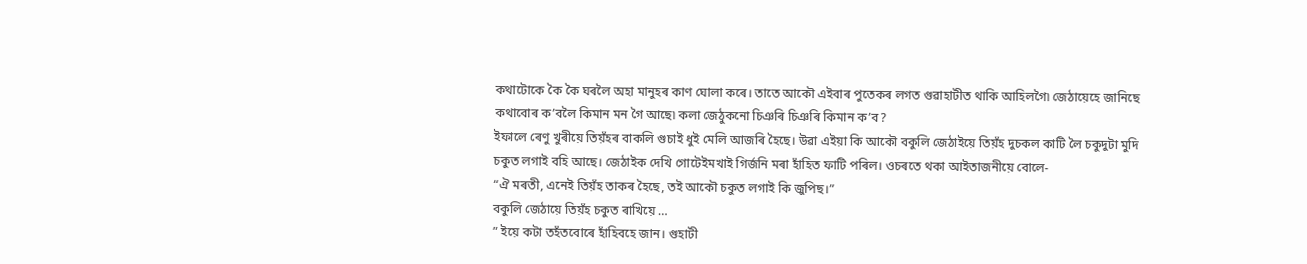কথাটোকে কৈ কৈ ঘৰলৈ অহা মানুহৰ কাণ ঘোলা কৰে। তাতে আকৌ এইবাৰ পুতেকৰ লগত গুৱাহাটীত থাকি আহিলগৈ৷ জেঠায়েহে জানিছে কথাবোৰ ক’বলৈ কিমান মন গৈ আছে৷ কলা জেঠুকনো চিঞৰি চিঞৰি কিমান ক’ব?
ইফালে ৰেণু খুৰীয়ে তিয়ঁহৰ বাকলি গুচাই ধুই মেলি আজৰি হৈছে। উৱা এইয়া কি আকৌ বকুলি জেঠাইয়ে তিয়ঁহ দুচকল কাটি লৈ চকুদুটা মুদি চকুত লগাই বহি আছে। জেঠাইক দেখি গোটেইমখাই গিৰ্জনি মৰা হাঁহিত ফাটি পৰিল। ওচৰতে থকা আইতাজনীয়ে বোলে-
“ঐ মৰতী, এনেই তিয়ঁহ তাকৰ হৈছে, তই আকৌ চকুত লগাই কি জুপিছ।”
বকুলি জেঠায়ে তিয়ঁহ চকুত ৰাখিয়ে …
” ইয়ে কটা তহঁতবোৰে হাঁহিবহে জান। গুহাটী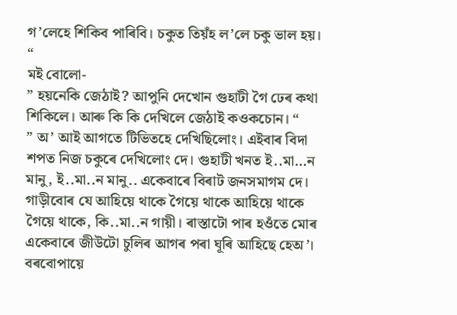গ’লেহে শিকিব পাৰিবি। চকুত তিয়ঁহ ল’লে চকু ভাল হয়। “
মই বোলো-
” হয়নেকি জেঠাই? আপুনি দেখোন গুহাটী গৈ ঢেৰ কথা শিকিলে। আৰু কি কি দেখিলে জেঠাই কওকচোন। “
” অ’ আই আগতে টিভিতহে দেখিছিলোং। এইবাৰ বিদা শপত নিজ চকুৰে দেখিলোং দে। গুহাটী খনত ই..মা…ন মানু, ই..মা..ন মানু.. একেবাৰে বিৰাট জনসমাগম দে। গাড়ীবোৰ যে আহিয়ে থাকে গৈয়ে থাকে আহিয়ে থাকে গৈয়ে থাকে, কি..মা..ন গায়ী। ৰাস্তাটো পাৰ হওঁতে মোৰ একেবাৰে জীউটো চুলিৰ আগৰ পৰা ঘূৰি আহিছে হেঅ’। বৰবোপায়ে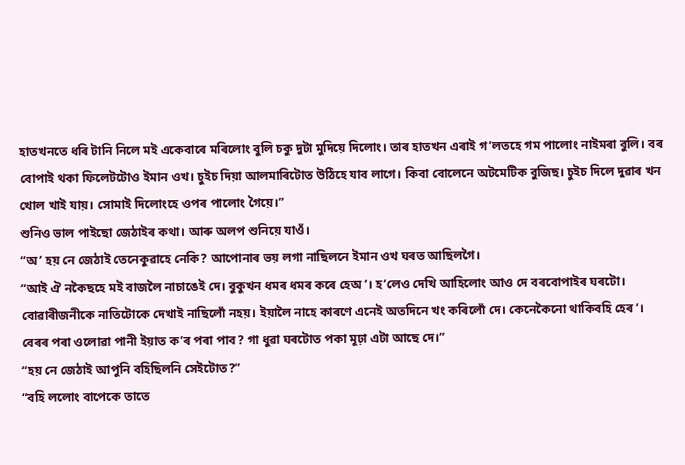হাতখনতে ধৰি টানি নিলে মই একেবাৰে মৰিলোং বুলি চকু দুটা মুদিয়ে দিলোং। তাৰ হাতখন এৰাই গ’লতহে গম পালোং নাইমৰা বুলি। বৰ বোপাই থকা ফিলেটটোও ইমান ওখ। চুইচ দিয়া আলমাৰিটোত উঠিহে যাব লাগে। কিবা বোলেনে অটমেটিক বুজিছ। চুইচ দিলে দুৱাৰ খন খোল খাই যায়। সোমাই দিলোংহে ওপৰ পালোং গৈয়ে।”
শুনিও ভাল পাইছো জেঠাইৰ কথা। আৰু অলপ শুনিয়ে যাওঁ।
“অ’ হয় নে জেঠাই তেনেকুৱাহে নেকি? আপোনাৰ ভয় লগা নাছিলনে ইমান ওখ ঘৰত আছিলগৈ।
“আই ঐ নকৈছহে মই বাজলৈ নাচাঙেই দে। বুকুখন ধমৰ ধমৰ কৰে হেঅ’। হ’লেও দেখি আহিলোং আও দে বৰবোপাইৰ ঘৰটো। বোৱাৰীজনীকে নাতিটোকে দেখাই নাছিলোঁ নহয়। ইয়ালৈ নাহে কাৰণে এনেই অতদিনে খং কৰিলোঁ দে। কেনেকৈনো থাকিবহি হেৰ’। বেৰৰ পৰা ওলোৱা পানী ইয়াত ক’ৰ পৰা পাব? গা ধুৱা ঘৰটোত পকা মূঢ়া এটা আছে দে।”
“হয় নে জেঠাই আপুনি বহিছিলনি সেইটোত?”
“বহি ললোং বাপেকে তাতে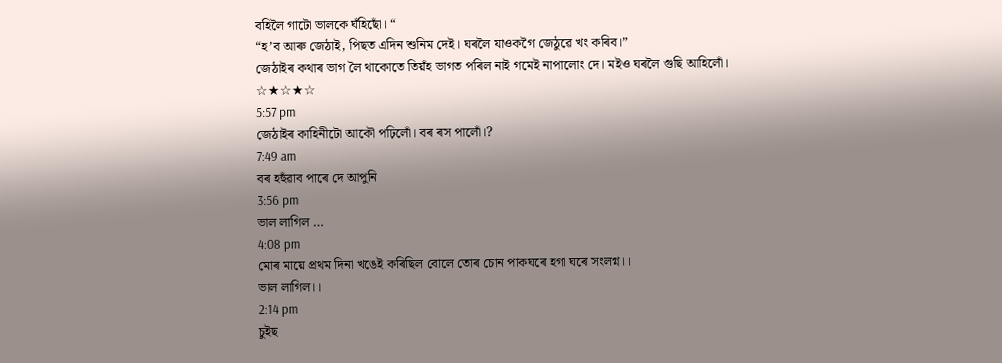বহিলৈ গাটো ভালকে ঘঁহিছোঁ। “
“হ’ব আৰু জেঠাই, পিছত এদিন শুনিম দেই। ঘৰলৈ যাওকগৈ জেঠুৱে খং কৰিব।”
জেঠাইৰ কথাৰ ভাগ লৈ থাকোতে তিয়ঁহ ভাগত পৰিল নাই গমেই নাপালোং দে। মইও ঘৰলৈ গুছি আহিলোঁ।
☆★☆★☆
5:57 pm
জেঠাইৰ কাহিনীটো আকৌ পঢ়িলোঁ। বৰ ৰস পালোঁ।?
7:49 am
বৰ হহুঁৱাব পাৰে দে আপুনি
3:56 pm
ভাল লাগিল …
4:08 pm
মোৰ মায়ে প্ৰথম দিনা খঙেই কৰিছিল বোলে তোৰ চোন পাকঘৰে হগা ঘৰে সংলগ্ন।।
ভাল লাগিল।।
2:14 pm
চুইছ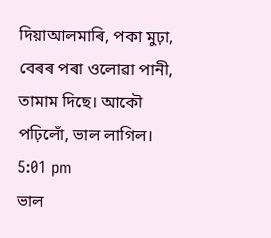দিয়াআলমাৰি, পকা মুঢ়া, বেৰৰ পৰা ওলোৱা পানী, তামাম দিছে। আকৌ পঢ়িলোঁ, ভাল লাগিল।
5:01 pm
ভাল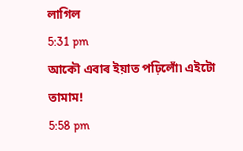লাগিল
5:31 pm
আকৌ এবাৰ ইয়াত পঢ়িলোঁ৷ এইটো তামাম!
5:58 pm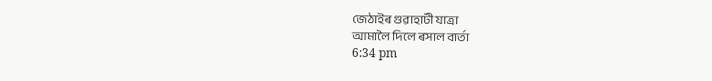জেঠাইৰ গুৱাহাটী যাত্ৰা
আমালৈ দিলে ৰসাল বাৰ্তা
6:34 pm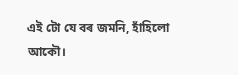এই টো যে বৰ জমনি, হাঁহিলো আকৌ।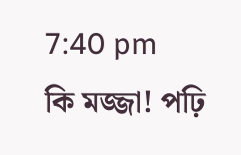7:40 pm
কি মজ্জা! পঢ়ি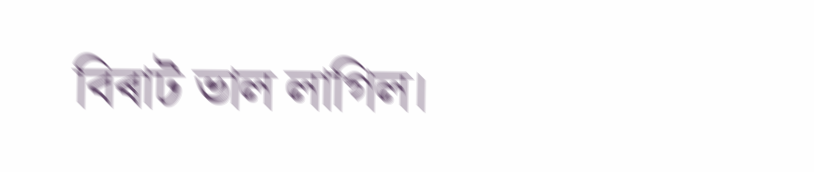বিৰাট ভাল লাগিল।